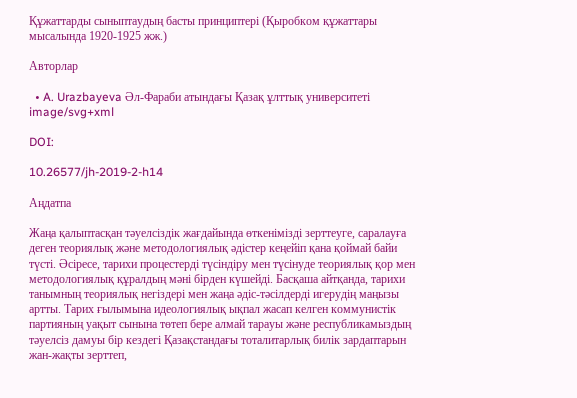Құжаттарды сыныптаудың басты принциптері (Қыробком құжаттары мысалында 1920-1925 жж.)

Авторлар

  • A. Urazbayeva Әл-Фараби атындағы Қазақ ұлттық университеті image/svg+xml

DOI:

10.26577/jh-2019-2-h14

Аңдатпа

Жаңа қалыптасқан тәуелсіздік жағдайында өткенімізді зерттеуге, саралауға деген теориялық және методологиялық әдістер кеңейіп қана қоймай байи түсті. Әсіресе, тарихи процестерді түсіндіру мен түсінуде теориялық қор мен методологиялық құралдың мәні бірден күшейді. Басқаша айтқанда, тарихи танымның теориялық негіздері мен жаңа әдіс-тәсілдерді игерудің маңызы артты. Тарих ғылымына идеологиялық ықпал жасап келген коммунистік партияның уақыт сынына төтеп бере алмай тарауы және республикамыздың тәуелсіз дамуы бір кездегі Қазақстандағы тоталитарлық билік зардаптарын жан-жақты зерттеп,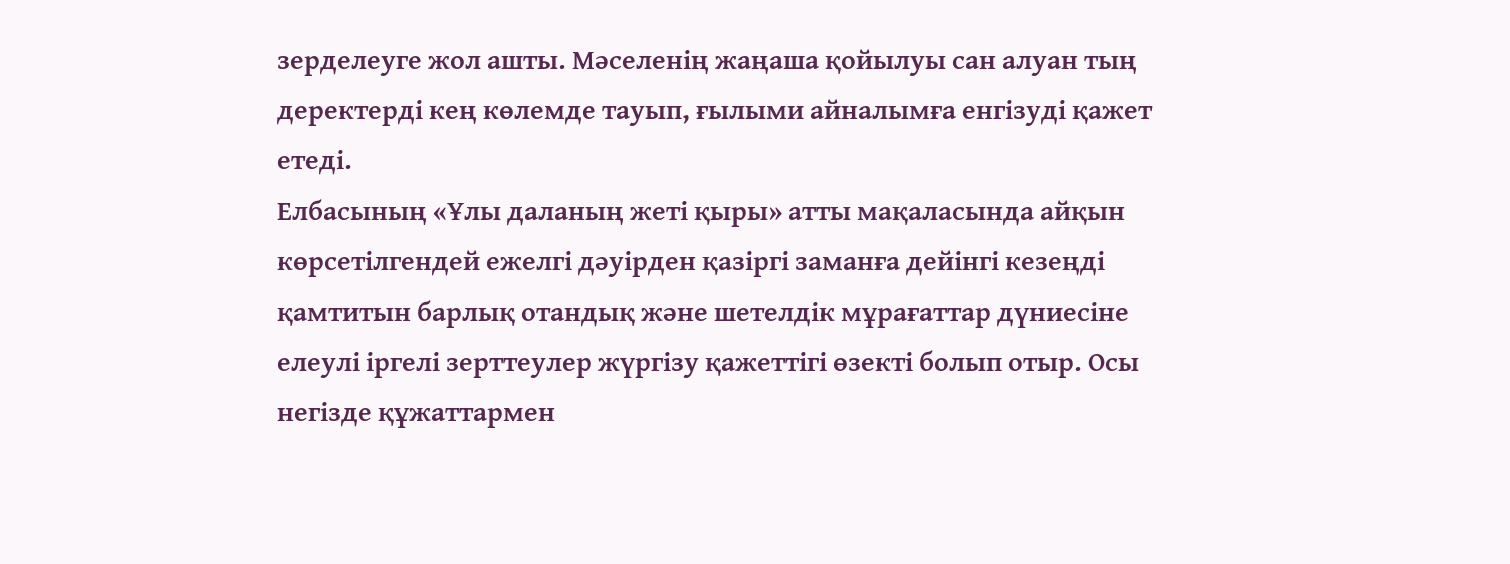зерделеуге жол ашты. Мәселенің жаңаша қойылуы сан алуан тың деректерді кең көлемде тауып, ғылыми айналымға енгізуді қажет етеді.
Елбасының «Ұлы даланың жеті қыры» атты мақаласында айқын көрсетілгендей ежелгі дәуірден қазіргі заманға дейінгі кезеңді қамтитын барлық отандық және шетелдік мұрағаттар дүниесіне елеулі іргелі зерттеулер жүргізу қажеттігі өзекті болып отыр. Осы негізде құжаттармен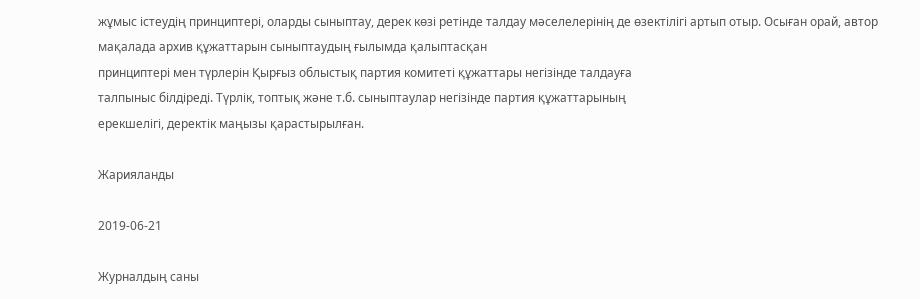жұмыс істеудің принциптері, оларды сыныптау, дерек көзі ретінде талдау мәселелерінің де өзектілігі артып отыр. Осыған орай, автор мақалада архив құжаттарын сыныптаудың ғылымда қалыптасқан
принциптері мен түрлерін Қырғыз облыстық партия комитеті құжаттары негізінде талдауға
талпыныс білдіреді. Түрлік, топтық және т.б. сыныптаулар негізінде партия құжаттарының
ерекшелігі, деректік маңызы қарастырылған.

Жарияланды

2019-06-21

Журналдың саны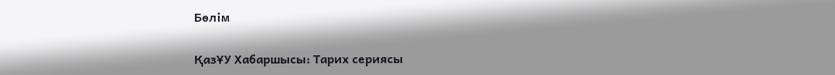Бөлім

ҚазҰУ Хабаршысы: Тарих сериясы